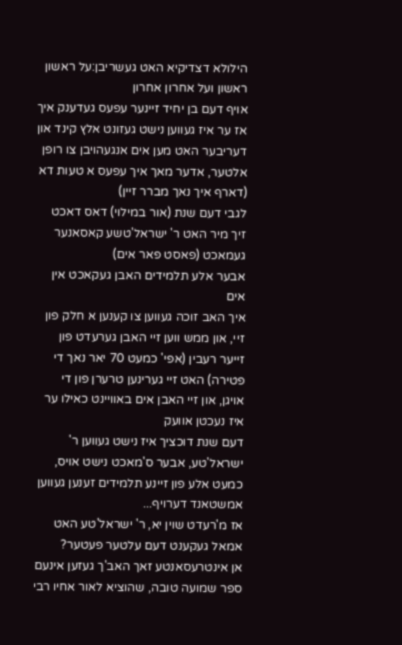הילולא דצדיקיא האט געשריבן:על ראשון ראשון ועל אחרון אחרון
אויף דעם בן יחיד זיינער עפעס געדענק איך אז ער איז געווען נישט געזונט אלץ קינד און דעריבער האט מען אים אנגעהויבן צו רופן אלטער, אדער מאך איך עפעס א טעות דא (דארף איך נאך מברר זיין)
לגבי דעם שנת (אור במילוי) דאס דאכט זיך מיר האט ר' ישראל'טשע קאסאנער געמאכט (פאסט פאר אים)
אבער אלע תלמידים האבן געקאכט אין אים
איך האב זוכה געווען צו קענען א חלק פון זיי, און ממש ווען זיי האבן גערעדט פון זייער רעבין (אפי' כמעט 70 יאר נאך די פטירה) האט זיי גערינען טרערן פון די אויגן, און זיי האבן אים באוויינט כאילו ער איז נעכטן אוועק
דעם שנת דוכציך איז נישט געווען ר' ישראל'טע, אבער ס'מאכט נישט אויס, כמעט אלע פון זיינע תלמידים זענען געווען אמשטאנד דערויף...
אז מ'רעדט שוין יא, ר' ישראל'טע האט אמאל געקענט דעם עלטער פעטער?
אן אינטרעסאנטע זאך האב'ך געזען אינעם ספר שמועה טובה, שהוציא לאור אחיו רבי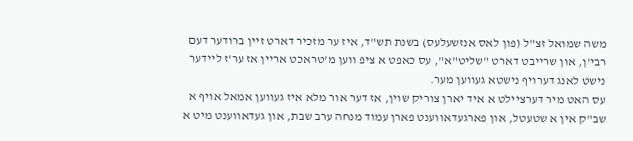משה שמואל זצ"ל (פון לאס אנזשעלעס) בשנת תש"ד, איז ער מזכיר דארט זיין ברודער דעם רבי'ן, און שרייבט דארט "שליט"א", עס כאפט א ציפ ווען מ'טראכט אריין אז ער'ז ליידער נישט לאנג דערויף נישטא געווען מער.
עס האט מיר דערציילט א איד יארן צוריק שוין, אז דער אור מלא איז געווען אמאל אויף א שב"ק אין א שטעטל, און פארגעדאווענט פארן עמוד מנחה ערב שבת, און געדאווענט מיט א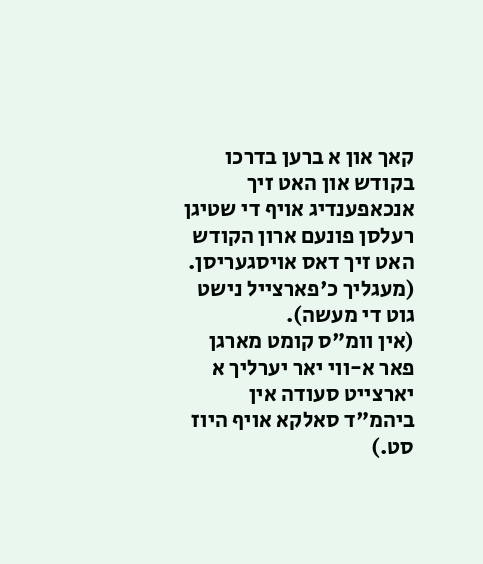קאך און א ברען בדרכו בקודש און האט זיך אנכאפענדיג אויף די שטיגן רעלסן פונעם ארון הקודש האט זיך דאס אויסגעריסן. (מעגליך כ'פארצייל נישט גוט די מעשה).
(אין וומ"ס קומט מארגן פאר א-ווי יאר יערליך א יארצייט סעודה אין ביהמ"ד סאלקא אויף היוז סט.)